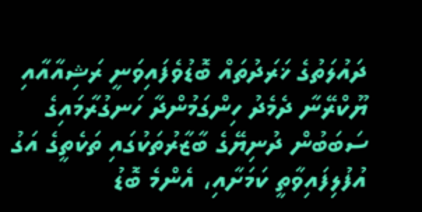ދައުލަތުގެ ޚަރަދުތައް ބޮޑުވެފައިވަނީ ރަޝިއާއާއި ޔޫކްރޭނާ ދެމެދު ހިންގަމުންދާ ހަނގުރާމައިގެ ސަބަބުން ދުނިޔޭގެ ބާޒާރުތަކުގައި ތަކެތީގެ އަގު އުފުލިފައިވާތީ ކަމަށާއި، އެންމެ ބޮޑު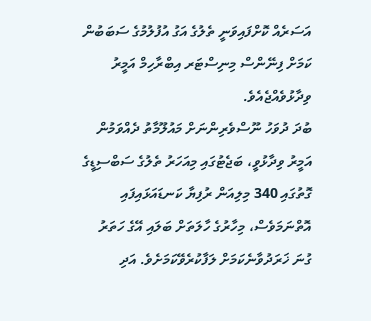އަސަރެއް ކޮށްފައިވަނީ ތެލުގެ އަގު އުފުލުމުގެ ސަބަބުން ކަމަށް ފިނޭންސް މިނިސްޓަރ އިބްރާހިމް އަމީރު ވިދާޅުވެއްޖެއެވެ.
ބުދަ ދުވަހު ނޫސްވެރިންނަށް މައުލޫމާތު ދެއްވަމުން އަމީރު ވިދާޅުވީ، ބަޖެޓުގައި މިއަހަރު ތެލުގެ ސަބްސިޑީގެ ގޮތުގައި 340 މިލިއަން ރުފިޔާ ކަނޑައަޅައިފައި އޮތްނަމަވެސް، މިހާރުގެ ހާލަތަށް ބަލައި އޭގެ ހަތަރު ގުނަ ޚަރަދުވާނެކަމަށް ލަފާކުރެވޭކަމަށެވެ. އަދި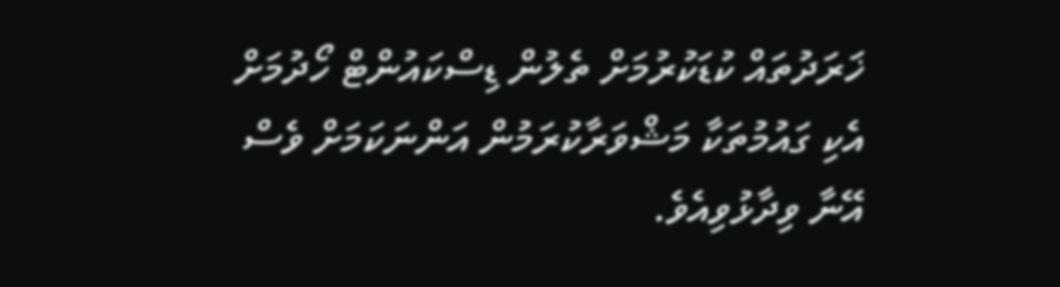ޚަރަދުތައް ކުޑަކުރުމަށް ތެލުން ޑިސްކައުންޓް ހޯދުމަށް އެކި ގައުމުތަކާ މަޝްވަރާކުރަމުން އަންނަކަމަށް ވެސް އޭނާ ވިދާޅުވިއެވެ.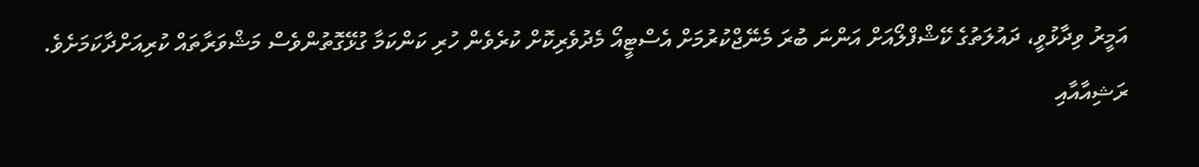އަމީރު ވިދާޅުވީ، ދައުލަތުގެ ކޭޝްފްލޯއަށް އަންނަ ބުރަ މެނޭޖްކުރުމަށް އެސްޓީއޯ މެދުވެރިކޮށް ކުރެވެން ހުރި ކަންކަމާ ގުޅޭގޮތުންވެސް މަޝްވަރާތައް ކުރިއަށްދާކަމަށެވެ.
ރަޝިއާއާއި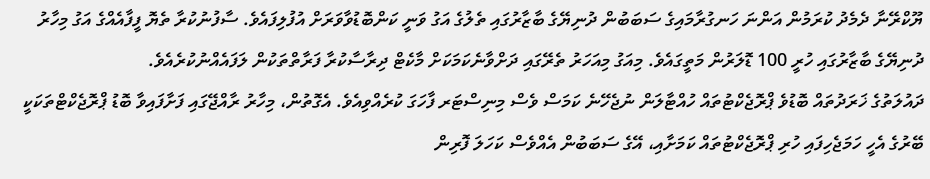ޔޫކްރޭނާ ދެމެދު ކުރަމުން އަންނަ ހަނގުރާމައިގެ ސަބަބުން ދުނިޔޭގެ ބާޒާރުގައި ތެލުގެ އަގު ވަނީ ކަންބޮޑުވާވަރަށް އުފުލިފައެވެ. ސާފުނުކުރާ ތެޔޮ ފީފާއެއްގެ އަގު މިހާރު ދުނިޔޭގެ ބާޒާރުގައި ހުރީ 100 ޑޮލަރުން މަތީގައެވެ. މިއަގު މިއަހަރު ތެރޭގައި ދަށްވާނެކަމަކަށް މާކެޓް ދިރާސާކުރާ ފަރާތްތަކުން ލަފައެއްނުކުރެއެވެ.
ދައުލަތުގެ ޚަރަދުތައް ބޮޑުވެ ޕްރޮޖެކްޓުތައް ހުއްޓާލަން ނުޖެހޭނެ ކަމަސް ވެސް މިނިސްޓަރ ފާހަގަ ކުރެއްވިއެވެ. އެގޮތުން، މިހާރު ރާއްޖޭގައި ފަށާފައިވާ ބޮޑު ޕްރޮޖެކްޓްތަކަކީ ބޭރުގެ އެހީ ހަމަޖެހިފައި ހުރި ޕްރޮޖެކްޓުތައް ކަމަށާއި، އޭގެ ސަބަބުން އެއްވެސް ކަހަލަ ފޮރިން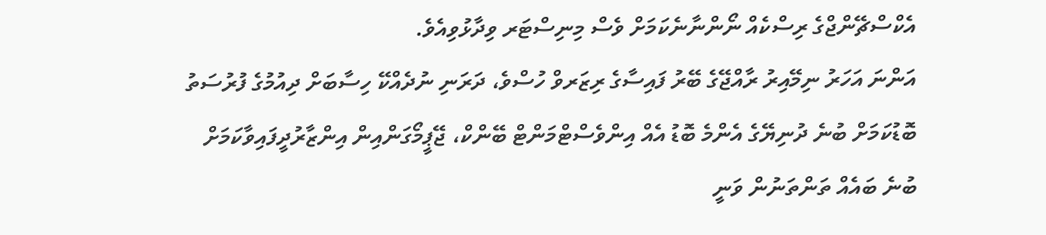އެކްސްޗޭންޖްގެ ރިސްކެއް ނޯންނާނެކަމަށް ވެސް މިނިސްޓަރ ވިދާޅުވިއެވެ.
އަންނަ އަހަރު ނިމޭއިރު ރާއްޖޭގެ ބޭރު ފައިސާގެ ރިޒަރވް ހުސްވެ، ދަރަނި ނުދެއްކޭ ހިސާބަށް ދިއުމުގެ ފުރުސަތު ބޮޑުކަމަށް ބުނެ ދުނިޔޭގެ އެންމެ ބޮޑު އެއް އިންވެސްޓްމަންޓް ބޭންކް، ޖޭޕީމޯގަންއިން އިންޒާރުދީފައިވާކަމަށް ބުނެ ބައެއް ތަންތަނުން ވަނީ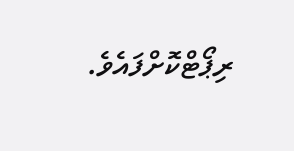ރިޕޯޓްކޮށްފައެވެ.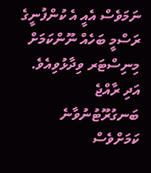ނަމަވެސް އެއީ އެ ކުންފުނީގެ ރަސްމީ ބަހެއް ނޫންކަމަށް މިނިސްޓަރ ވިދާޅުވިއެވެ. އަދި ރާއްޖެ ބަނގުރޫޓުނުވާނެ ކަމަށްވެސް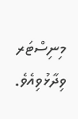މިނިސްޓަރ ވިދާޅުވިއެވެ.